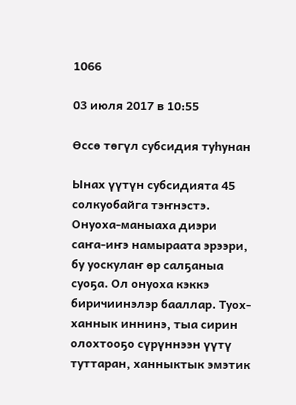1066

03 июля 2017 в 10:55

Өссө төгүл субсидия туһунан

Ынах үүтүн субсидията 45 солкуобайга тэҥнэстэ. Онуоха-маныаха диэри саҥа-иҥэ намыраата эрээри, бу уоскулаҥ өр салҕаныа суоҕа. Ол онуоха кэккэ биричиинэлэр бааллар. Туох-ханнык иннинэ, тыа сирин олохтооҕо сүрүннээн үүтү туттаран, ханныктык эмэтик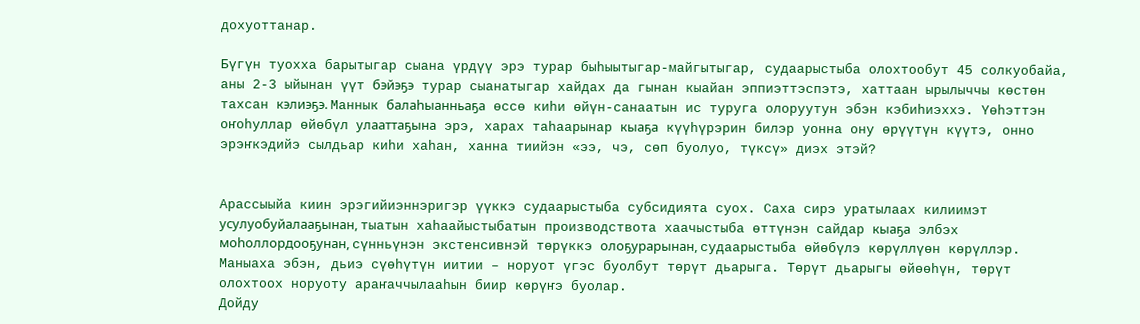дохуоттанар.

Бүгүн туохха барытыгар сыана үрдүү эрэ турар быһыытыгар-майгытыгар, судаарыстыба олохтообут 45 солкуобайа, аны 2-3 ыйынан үүт бэйэҕэ турар сыанатыгар хайдах да гынан кыайан эппиэттэспэтэ, хаттаан ырылыччы көстөн тахсан кэлиэҕэ. Маннык балаһыанньаҕа өссө киһи өйүн-санаатын ис туруга олоруутун эбэн кэбиһиэххэ. Үөһэттэн оҥоһуллар өйөбүл улааттаҕына эрэ, харах таһаарынар кыаҕа күүһүрэрин билэр уонна ону өрүүтүн күүтэ, онно эрэҥкэдийэ сылдьар киһи хаһан, ханна тиийэн «ээ, чэ, сөп буолуо, түксү» диэх этэй?


Арассыыйа киин эрэгийиэннэригэр үүккэ судаарыстыба субсидията суох. Саха сирэ уратылаах килиимэт усулуобуйалааҕынан, тыатын хаһаайыстыбатын производствота хаачыстыба өттүнэн сайдар кыаҕа элбэх моһоллордооҕунан, сүнньүнэн экстенсивнэй төрүккэ олоҕурарынан, судаарыстыба өйөбүлэ көрүллүөн көрүллэр. Маныаха эбэн, дьиэ сүөһүтүн иитии – норуот үгэс буолбут төрүт дьарыга. Төрүт дьарыгы өйөөһүн, төрүт олохтоох норуоту араҥаччылааһын биир көрүҥэ буолар.
Дойду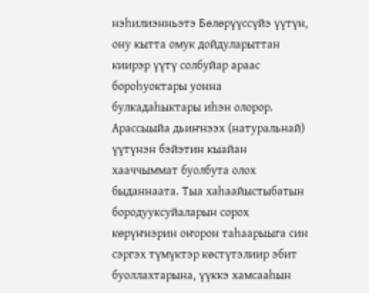нэһилиэнньэтэ Бөлөрүүссүйэ үүтүн, ону кытта омук дойдуларыттан киирэр үүтү солбуйар араас бороһуоктары уонна булкадаһыктары иһэн олорор. Арассыыйа дьиҥнээх (натуральнай) үүтүнэн бэйэтин кыайан хааччыммат буолбута олох быданнаата. Тыа хаһаайыстыбатын бородууксуйаларын сорох көрүҥнэрин оҥорон таһаарыыга син сэргэх түмүктэр көстүтэлиир эбит буоллахтарына, үүккэ хамсааһын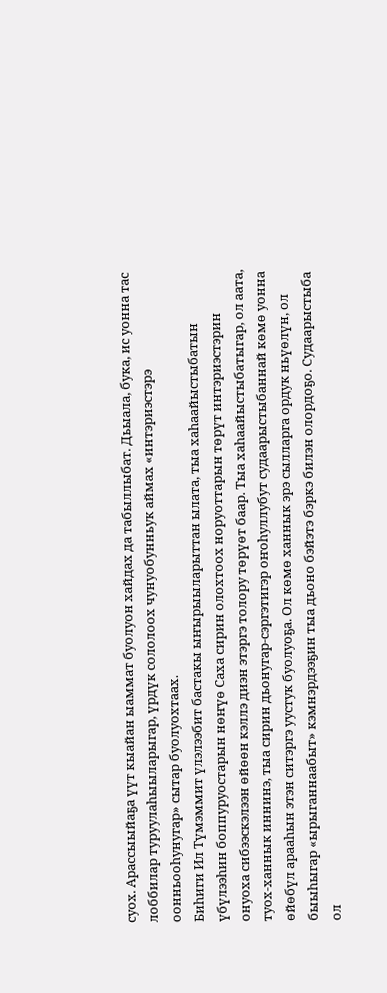суох. Арассыыйаҕа үүт кыайан ыаммат буолуон хайдах да табыллыбат. Дьыала, бука, ис уонна тас лоббилар туруулаһыыларыгар, үрдүк сололоох чунуобунньук аймах «интэриэстэрэ оонньооһунугар» сытар буолуохтаах.
Биһиги Ил Түмэммит үлэлээбит бастакы ыҥырыыларыттан ылата, тыа хаһаайыстыбатын үбүлээһин боппуруостарын нөҥүө Саха сирин олохтоох норуоттарын төрүт интэриэстэрин онуоха сибээскэлээн өйөөн кэллэ диэн этэргэ толору төрүөт баар. Тыа хаһаайыстыбатыгар, ол аата, туох-ханнык иннинэ, тыа сирин дьонугар-сэргэтигэр оҥоһуллубут судаарыстыбаннай көмө уонна өйөбүл арааһын этэн ситэргэ уустук буолуоҕа. Ол көмө ханнык эрэ сылларга ордук ньүөлүн, ол быыһыгар «ырыганнаабыт» кэмнэрдээҕин тыа дьоно бэйэтэ бэркэ билэн олордоҕо. Судаарыстыба ол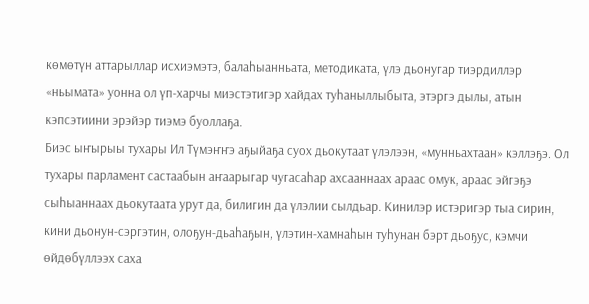көмөтүн аттарыллар исхиэмэтэ, балаһыанньата, методиката, үлэ дьонугар тиэрдиллэр «ньымата» уонна ол үп-харчы миэстэтигэр хайдах туһаныллыбыта, этэргэ дылы, атын кэпсэтиини эрэйэр тиэмэ буоллаҕа.
Биэс ыҥырыы тухары Ил Түмэҥҥэ аҕыйаҕа суох дьокутаат үлэлээн, «мунньахтаан» кэллэҕэ. Ол тухары парламент састаабын аҥаарыгар чугасаһар ахсааннаах араас омук, араас эйгэҕэ сыһыаннаах дьокутаата урут да, билигин да үлэлии сылдьар. Кинилэр истэригэр тыа сирин, кини дьонун-сэргэтин, олоҕун-дьаһаҕын, үлэтин-хамнаһын туһунан бэрт дьоҕус, кэмчи өйдөбүллээх саха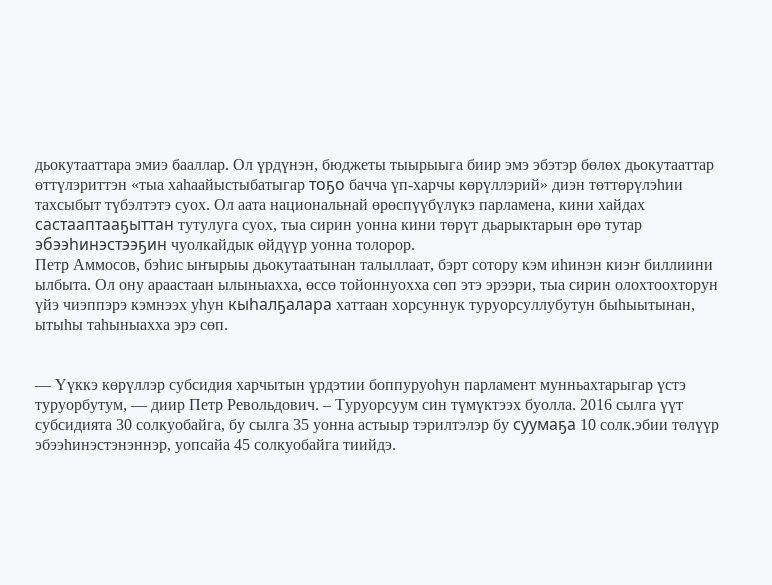дьокутааттара эмиэ бааллар. Ол үрдүнэн, бюджеты тыырыыга биир эмэ эбэтэр бөлөх дьокутааттар өттүлэриттэн «тыа хаһаайыстыбатыгар тоҕо бачча үп-харчы көрүллэрий» диэн төттөрүлэһии тахсыбыт түбэлтэтэ суох. Ол аата национальнай өрөспүүбүлүкэ парламена, кини хайдах састааптааҕыттан тутулуга суох, тыа сирин уонна кини төрүт дьарыктарын өрө тутар эбээһинэстээҕин чуолкайдык өйдүүр уонна толорор.
Петр Аммосов, бэһис ыҥырыы дьокутаатынан талыллаат, бэрт сотору кэм иһинэн киэҥ биллиини ылбыта. Ол ону араастаан ылыныахха, өссө тойоннуохха сөп этэ эрээри, тыа сирин олохтоохторун үйэ чиэппэрэ кэмнээх уһун кыһалҕалара хаттаан хорсуннук туруорсуллубутун быһыытынан, ытыһы таһыныахха эрэ сөп.


— Үүккэ көрүллэр субсидия харчытын үрдэтии боппуруоһун парламент мунньахтарыгар үстэ туруорбутум, — диир Петр Револьдович. – Туруорсуум син түмүктээх буолла. 2016 сылга үүт субсидията 30 солкуобайга, бу сылга 35 уонна астыыр тэрилтэлэр бу суумаҕа 10 солк.эбии төлүүр эбээһинэстэнэннэр, уопсайа 45 солкуобайга тиийдэ.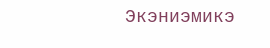Экэниэмикэ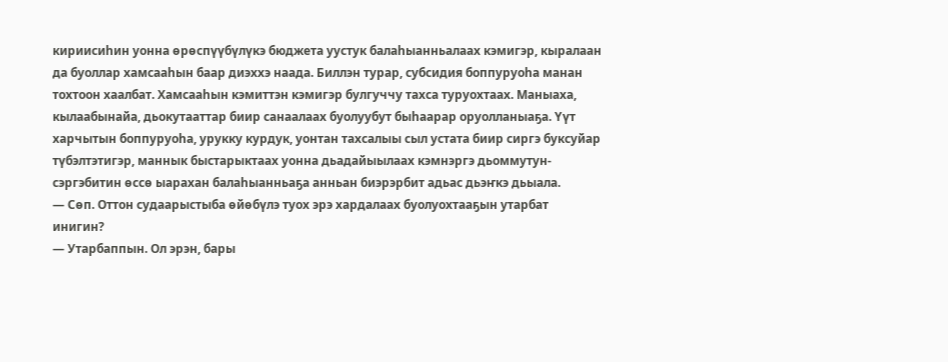кириисиһин уонна өрөспүүбүлүкэ бюджета уустук балаһыанньалаах кэмигэр, кыралаан да буоллар хамсааһын баар диэххэ наада. Биллэн турар, субсидия боппуруоһа манан тохтоон хаалбат. Хамсааһын кэмиттэн кэмигэр булгуччу тахса туруохтаах. Маныаха, кылаабынайа, дьокутааттар биир санаалаах буолуубут быһаарар оруолланыаҕа. Үүт харчытын боппуруоһа, урукку курдук, уонтан тахсалыы сыл устата биир сиргэ буксуйар түбэлтэтигэр, маннык быстарыктаах уонна дьадайыылаах кэмнэргэ дьоммутун-сэргэбитин өссө ыарахан балаһыанньаҕа анньан биэрэрбит адьас дьэҥкэ дьыала.
— Сөп. Оттон судаарыстыба өйөбүлэ туох эрэ хардалаах буолуохтааҕын утарбат инигин?
— Утарбаппын. Ол эрэн, бары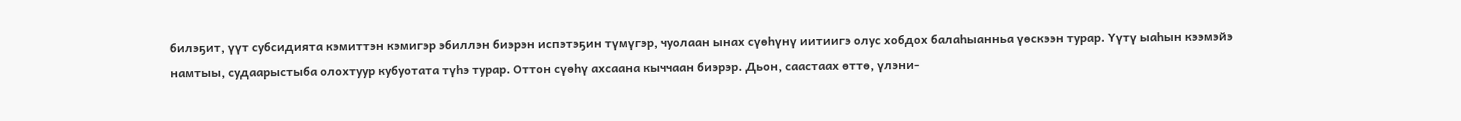билэҕит, үүт субсидията кэмиттэн кэмигэр эбиллэн биэрэн испэтэҕин түмүгэр, чуолаан ынах сүөһүнү иитиигэ олус хобдох балаһыанньа үөскээн турар. Үүтү ыаһын кээмэйэ намтыы, судаарыстыба олохтуур кубуотата түһэ турар. Оттон сүөһү ахсаана кыччаан биэрэр. Дьон, саастаах өттө, үлэни-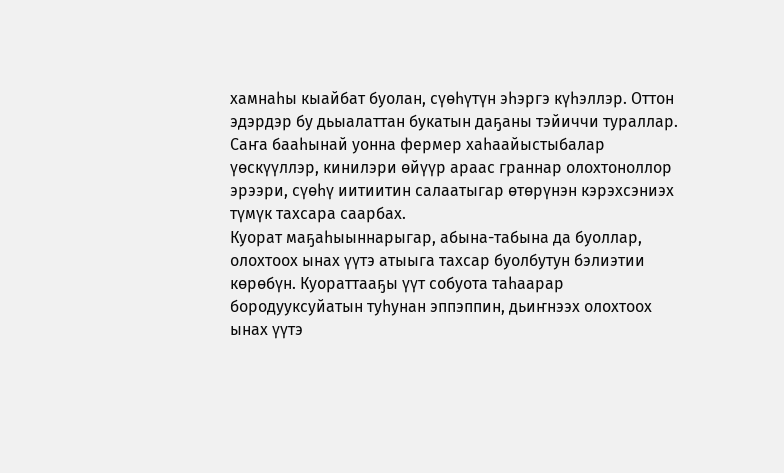хамнаһы кыайбат буолан, сүөһүтүн эһэргэ күһэллэр. Оттон эдэрдэр бу дьыалаттан букатын даҕаны тэйиччи тураллар. Саҥа бааһынай уонна фермер хаһаайыстыбалар үөскүүллэр, кинилэри өйүүр араас граннар олохтоноллор эрээри, сүөһү иитиитин салаатыгар өтөрүнэн кэрэхсэниэх түмүк тахсара саарбах.
Куорат маҕаһыыннарыгар, абына-табына да буоллар, олохтоох ынах үүтэ атыыга тахсар буолбутун бэлиэтии көрөбүн. Куораттааҕы үүт собуота таһаарар бородууксуйатын туһунан эппэппин, дьиҥнээх олохтоох ынах үүтэ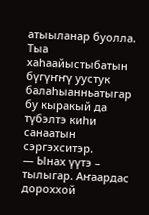атыыланар буолла. Тыа хаһаайыстыбатын бүгүҥҥү уустук балаһыанньатыгар бу кыракый да түбэлтэ киһи санаатын сэргэхситэр.
— Ынах үүтэ – тылыгар. Аҥаардас дороххой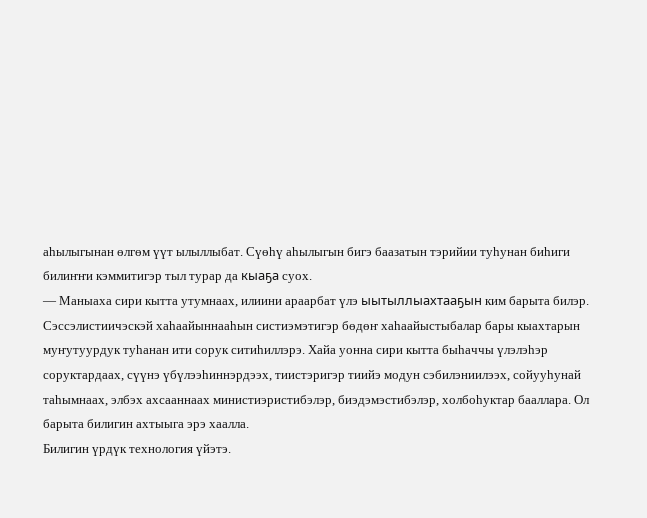аһылыгынан өлгөм үүт ылыллыбат. Сүөһү аһылыгын бигэ баазатын тэрийии туһунан биһиги билиҥҥи кэммитигэр тыл турар да кыаҕа суох.
— Маныаха сири кытта утумнаах, илиини араарбат үлэ ыытыллыахтааҕын ким барыта билэр. Сэссэлистиичэскэй хаһаайыннааһын систиэмэтигэр бөдөҥ хаһаайыстыбалар бары кыахтарын муҥутуурдук туһанан ити сорук ситиһиллэрэ. Хайа уонна сири кытта быһаччы үлэлэһэр соруктардаах, сүүнэ үбүлээһиннэрдээх, тиистэригэр тиийэ модун сэбилэниилээх, сойууһунай таһымнаах, элбэх ахсааннаах министиэристибэлэр, биэдэмэстибэлэр, холбоһуктар бааллара. Ол барыта билигин ахтыыга эрэ хаалла.
Билигин үрдүк технология үйэтэ.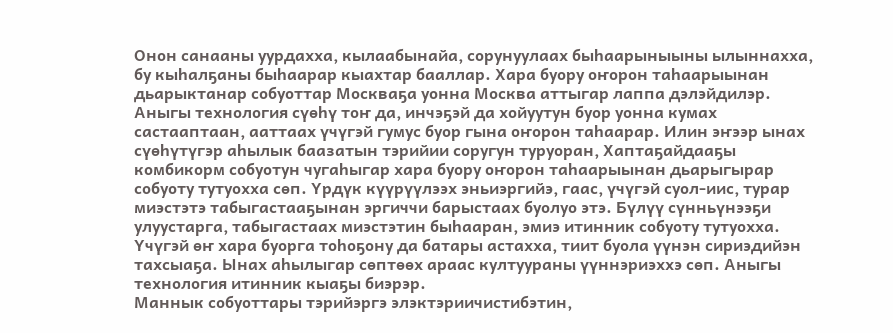Онон санааны уурдахха, кылаабынайа, сорунуулаах быһаарыныыны ылыннахха, бу кыһалҕаны быһаарар кыахтар бааллар. Хара буору оҥорон таһаарыынан дьарыктанар собуоттар Москваҕа уонна Москва аттыгар лаппа дэлэйдилэр. Аныгы технология сүөһү тоҥ да, инчэҕэй да хойуутун буор уонна кумах састааптаан, ааттаах үчүгэй гумус буор гына оҥорон таһаарар. Илин эҥээр ынах сүөһүтүгэр аһылык баазатын тэрийии соругун туруоран, Хаптаҕайдааҕы комбикорм собуотун чугаһыгар хара буору оҥорон таһаарыынан дьарыгырар собуоту тутуохха сөп. Үрдүк күүрүүлээх эньиэргийэ, гаас, үчүгэй суол-иис, турар миэстэтэ табыгастааҕынан эргиччи барыстаах буолуо этэ. Бүлүү сүнньүнээҕи улуустарга, табыгастаах миэстэтин быһааран, эмиэ итинник собуоту тутуохха. Үчүгэй өҥ хара буорга тоһоҕону да батары астахха, тиит буола үүнэн сириэдийэн тахсыаҕа. Ынах аһылыгар сөптөөх араас култуураны үүннэриэххэ сөп. Аныгы технология итинник кыаҕы биэрэр.
Маннык собуоттары тэрийэргэ элэктэриичистибэтин,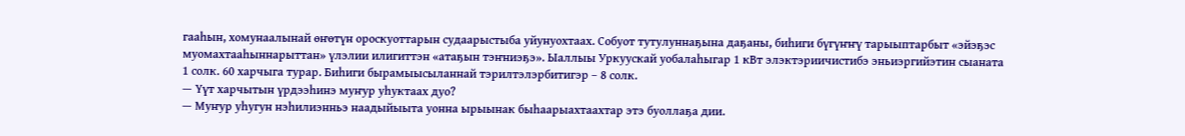гааһын, хомунаалынай өҥөтүн ороскуоттарын судаарыстыба уйунуохтаах. Собуот тутулуннаҕына даҕаны, биһиги бүгүҥҥү тарыыптарбыт «эйэҕэс муомахтааһыннарыттан» үлэлии илигиттэн «атаҕын тэҥниэҕэ». Ыаллыы Уркуускай уобалаһыгар 1 кВт элэктэриичистибэ эньиэргийэтин сыаната 1 солк. 60 харчыга турар. Биһиги бырамыысыланнай тэрилтэлэрбитигэр – 8 солк.
— Үүт харчытын үрдээһинэ муҥур уһуктаах дуо?
— Муҥур уһугун нэһилиэнньэ наадыйыыта уонна ырыынак быһаарыахтаахтар этэ буоллаҕа дии.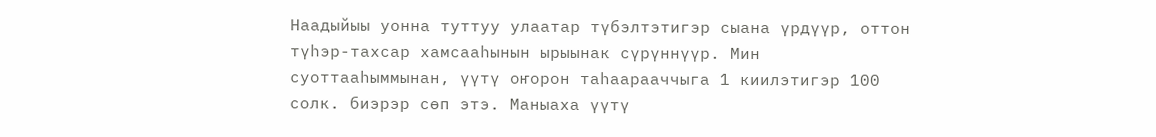Наадыйыы уонна туттуу улаатар түбэлтэтигэр сыана үрдүүр, оттон түһэр-тахсар хамсааһынын ырыынак сүрүннүүр. Мин суоттааһыммынан, үүтү оҥорон таһаарааччыга 1 киилэтигэр 100 солк. биэрэр сөп этэ. Маныаха үүтү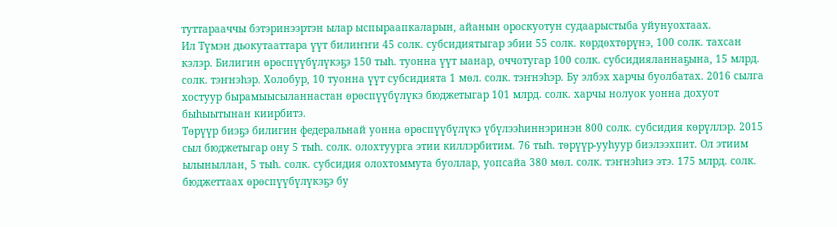туттарааччы бэтэринээртэн ылар ыспыраапкаларын, айанын ороскуотун судаарыстыба уйунуохтаах.
Ил Түмэн дьокутааттара үүт билиҥҥи 45 солк. субсидиятыгар эбии 55 солк. көрдөхтөрүнэ, 100 солк. тахсан кэлэр. Билигин өрөспүүбүлүкэҕэ 150 тыһ. туонна үүт ыанар, оччотугар 100 солк. субсидияланнаҕына, 15 млрд. солк. тэҥнэһэр. Холобур, 10 туонна үүт субсидията 1 мөл. солк. тэҥнэһэр. Бу элбэх харчы буолбатах. 2016 сылга хостуур бырамыысыланнастан өрөспүүбүлүкэ бюджетыгар 101 млрд. солк. харчы нолуок уонна дохуот быһыытынан киирбитэ.
Төрүүр биэҕэ билигин федеральнай уонна өрөспүүбүлүкэ үбүлээһиннэринэн 800 солк. субсидия көрүллэр. 2015 сыл бюджетыгар ону 5 тыһ. солк. олохтуурга этии киллэрбитим. 76 тыһ. төрүүр-ууһуур биэлээхпит. Ол этиим ылыныллан, 5 тыһ. солк. субсидия олохтоммута буоллар, уопсайа 380 мөл. солк. тэҥнэһиэ этэ. 175 млрд. солк. бюджеттаах өрөспүүбүлүкэҕэ бу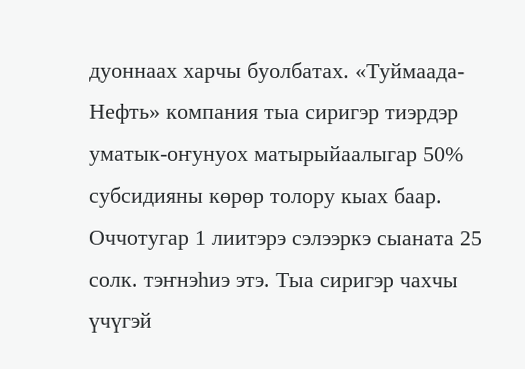дуоннаах харчы буолбатах. «Туймаада-Нефть» компания тыа сиригэр тиэрдэр уматык-оҥунуох матырыйаалыгар 50% субсидияны көрөр толору кыах баар. Оччотугар 1 лиитэрэ сэлээркэ сыаната 25 солк. тэҥнэһиэ этэ. Тыа сиригэр чахчы үчүгэй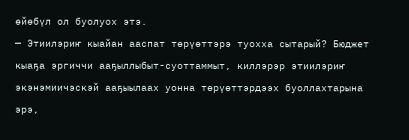өйөбүл ол буолуох этэ.
— Этиилэриҥ кыайан ааспат төрүөттэрэ туохха сытарый? Бюджет кыаҕа эргиччи ааҕыллыбыт-суоттаммыт, киллэрэр этиилэриҥ экэнэмиичэскэй ааҕыылаах уонна төрүөттэрдээх буоллахтарына эрэ,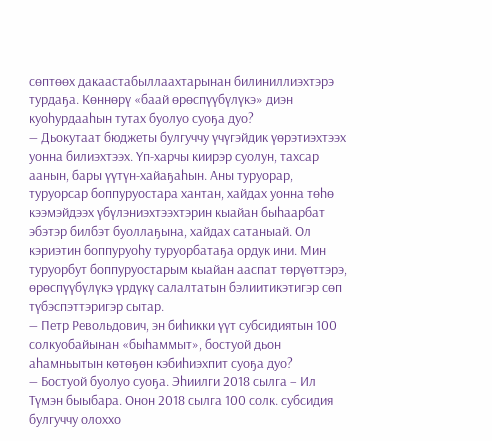сөптөөх дакаастабыллаахтарынан билиниллиэхтэрэ турдаҕа. Көннөрү «баай өрөспүүбүлүкэ» диэн куоһурдааһын тутах буолуо суоҕа дуо?
— Дьокутаат бюджеты булгуччу үчүгэйдик үөрэтиэхтээх уонна билиэхтээх. Үп-харчы киирэр суолун, тахсар аанын, бары үүтүн-хайаҕаһын. Аны туруорар, туруорсар боппуруостара хантан, хайдах уонна төһө кээмэйдээх үбүлэниэхтээхтэрин кыайан быһаарбат эбэтэр билбэт буоллаҕына, хайдах сатаныай. Ол кэриэтин боппуруоһу туруорбатаҕа ордук ини. Мин туруорбут боппуруостарым кыайан ааспат төрүөттэрэ, өрөспүүбүлүкэ үрдүкү салалтатын бэлиитикэтигэр сөп түбэспэттэригэр сытар.
— Петр Револьдович, эн биһикки үүт субсидиятын 100 солкуобайынан «быһаммыт», бостуой дьон аһамньытын көтөҕөн кэбиһиэхпит суоҕа дуо?
— Бостуой буолуо суоҕа. Эһиилги 2018 сылга – Ил Түмэн быыбара. Онон 2018 сылга 100 солк. субсидия булгуччу олоххо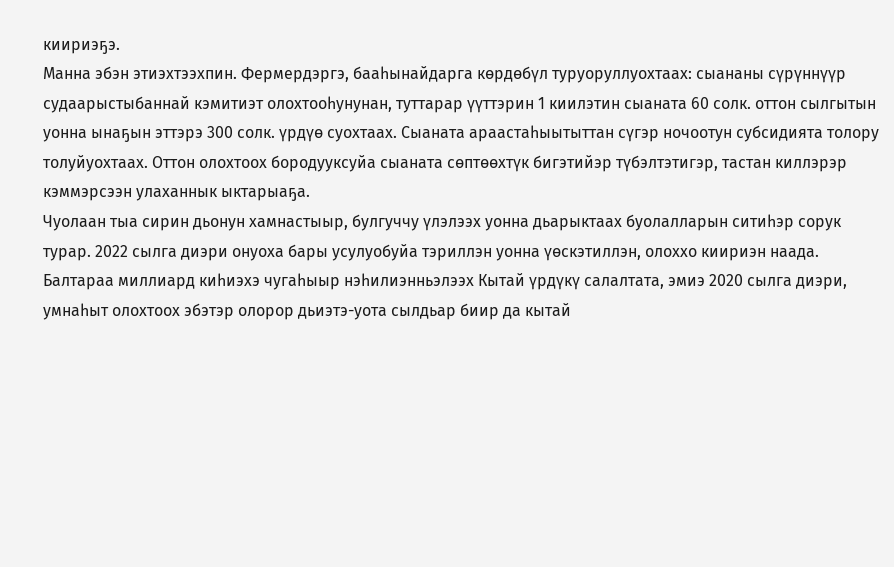киириэҕэ.
Манна эбэн этиэхтээхпин. Фермердэргэ, бааһынайдарга көрдөбүл туруоруллуохтаах: сыананы сүрүннүүр судаарыстыбаннай кэмитиэт олохтооһунунан, туттарар үүттэрин 1 киилэтин сыаната 60 солк. оттон сылгытын уонна ынаҕын эттэрэ 300 солк. үрдүө суохтаах. Сыаната араастаһыытыттан сүгэр ночоотун субсидията толору толуйуохтаах. Оттон олохтоох бородууксуйа сыаната сөптөөхтүк бигэтийэр түбэлтэтигэр, тастан киллэрэр кэммэрсээн улаханнык ыктарыаҕа.
Чуолаан тыа сирин дьонун хамнастыыр, булгуччу үлэлээх уонна дьарыктаах буолалларын ситиһэр сорук турар. 2022 сылга диэри онуоха бары усулуобуйа тэриллэн уонна үөскэтиллэн, олоххо киириэн наада. Балтараа миллиард киһиэхэ чугаһыыр нэһилиэнньэлээх Кытай үрдүкү салалтата, эмиэ 2020 сылга диэри, умнаһыт олохтоох эбэтэр олорор дьиэтэ-уота сылдьар биир да кытай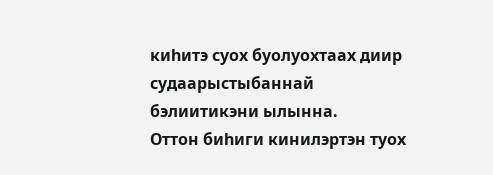киһитэ суох буолуохтаах диир судаарыстыбаннай бэлиитикэни ылынна.
Оттон биһиги кинилэртэн туох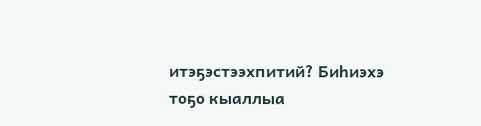итэҕэстээхпитий? Биһиэхэ тоҕо кыаллыа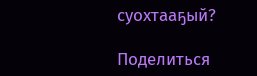суохтааҕый?

Поделиться